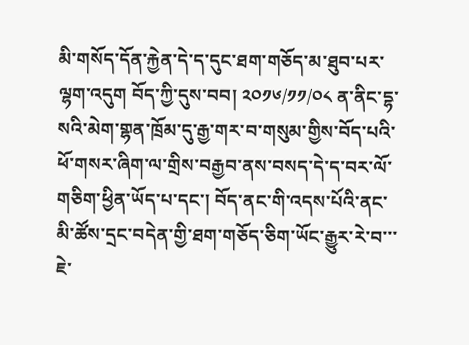མི་གསོད་དོན་རྐྱེན་དེ་ད་དུང་ཐག་གཅོད་མ་ཐུབ་པར་ལྷག་འདུག བོད་ཀྱི་དུས་བབ། ༢༠༡༦/༡༡/༠༨ ན་ནིང་དྷ་སའི་མེག་གྷན་ཁྲོམ་དུ་རྒྱ་གར་བ་གསུམ་གྱིས་བོད་པའི་ཕོ་གསར་ཞིག་ལ་གྲིས་བརྒྱབ་ནས་བསད་དེ་ད་བར་ལོ་གཅིག་ཕྱིན་ཡོད་པ་དང་། བོད་ནང་གི་འདས་པོའི་ནང་མི་ཚོས་དྲང་བདེན་གྱི་ཐག་གཅོད་ཅིག་ཡོང་རྒྱུར་རེ་བ་་་ ཇེ་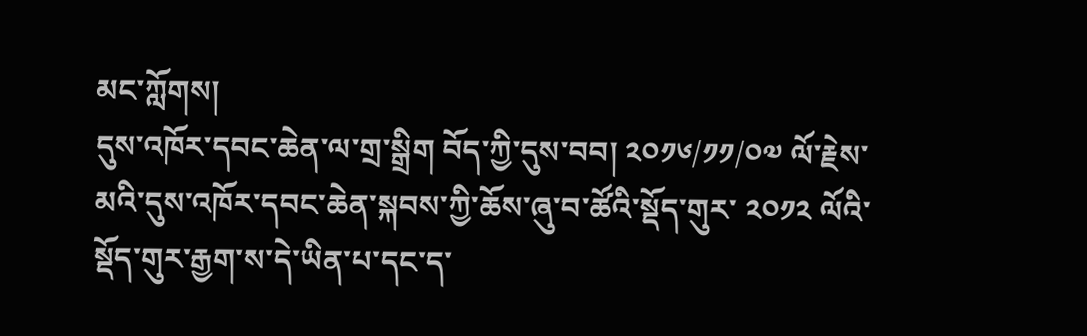མང་ཀློགས།
དུས་འཁོར་དབང་ཆེན་ལ་གྲ་སྒྲིག བོད་ཀྱི་དུས་བབ། ༢༠༡༦/༡༡/༠༧ ལོ་རྗེས་མའི་དུས་འཁོར་དབང་ཆེན་སྐབས་ཀྱི་ཆོས་ཞུ་བ་ཚོའི་སྡོད་གུར་ ༢༠༡༢ ལོའི་སྡོད་གུར་རྒྱག་ས་དེ་ཡིན་པ་དང་ད་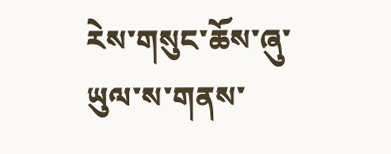རེས་གསུང་ཆོས་ཞུ་ཡུལ་ས་གནས་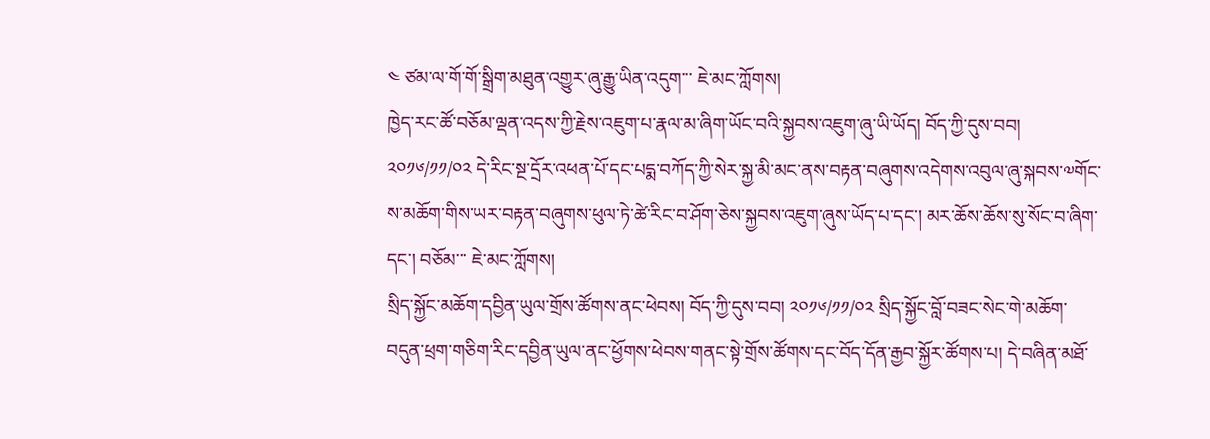༤ ཙམ་ལ་གོ་གོ་སྒྲིག་མཐུན་འགྱུར་ཞུ་རྒྱུ་ཡིན་འདུག་་་ ཇེ་མང་ཀློགས།
ཁྱེད་རང་ཚོ་བཅོམ་ལྡན་འདས་ཀྱི་རྗེས་འཇུག་པ་རྣལ་མ་ཞིག་ཡོང་བའི་སྐྱབས་འཇུག་ཞུ་ཡི་ཡོད། བོད་ཀྱི་དུས་བབ། ༢༠༡༦/༡༡/༠༢ དེ་རིང་སྔ་དྲོར་འཕན་པོ་དང་པདྨ་བཀོད་ཀྱི་སེར་སྐྱ་མི་མང་ནས་བརྟན་བཞུགས་འདེགས་འབུལ་ཞུ་སྐབས་༧གོང་ས་མཆོག་གིས་ཡར་བརྟན་བཞུགས་ཕུལ་ཏེ་ཚེ་རིང་བ་ཤོག་ཅེས་སྐྱབས་འཇུག་ཞུས་ཡོད་པ་དང་། མར་ཆོས་ཆོས་སུ་སོང་བ་ཞིག་དང་། བཅོམ་་་ ཇེ་མང་ཀློགས།
སྲིད་སྐྱོང་མཆོག་དབྱིན་ཡུལ་གྲོས་ཚོགས་ནང་ཕེབས། བོད་ཀྱི་དུས་བབ། ༢༠༡༦/༡༡/༠༢ སྲིད་སྐྱོང་བློ་བཟང་སེང་གེ་མཆོག་བདུན་ཕྲག་གཅིག་རིང་དབྱིན་ཡུལ་ནང་ཕྱོགས་ཕེབས་གནང་སྟེ་གྲོས་ཚོགས་དང་བོད་དོན་རྒྱབ་སྐྱོར་ཚོགས་པ། དེ་བཞིན་མཐོ་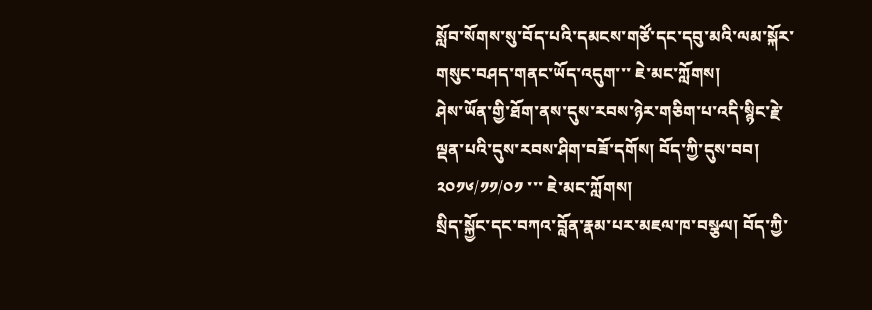སློབ་སོགས་སུ་བོད་པའི་དམངས་གཙོ་དང་དབུ་མའི་ལམ་སྐོར་གསུང་བཤད་གནང་ཡོད་འདུག་་་ ཇེ་མང་ཀློགས།
ཤེས་ཡོན་གྱི་ཐོག་ནས་དུས་རབས་ཉེར་གཅིག་པ་འདི་སྙིང་རྗེ་ལྡན་པའི་དུས་རབས་ཤིག་བཟོ་དགོས། བོད་ཀྱི་དུས་བབ། ༢༠༡༦/༡༡/༠༡ ་་་ ཇེ་མང་ཀློགས།
སྲིད་སྐྱོང་དང་བཀའ་བློན་རྣམ་པར་མཇལ་ཁ་བསྩལ། བོད་ཀྱི་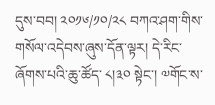དུས་བབ། ༢༠༡༦/༡༠/༢༨ བཀའ་ཤག་གིས་གསོལ་འདེབས་ཞུས་དོན་ལྟར། དེ་རིང་ཞོགས་པའི་ཆུ་ཚོད་ ༨།༣༠ སྟེང་། ༧གོང་ས་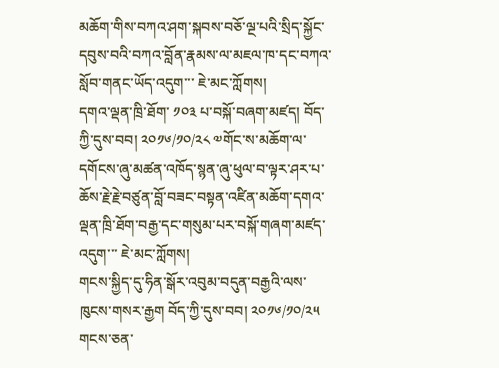མཆོག་གིས་བཀའ་ཤག་སྐབས་བཅོ་ལྔ་པའི་སྲིད་སྐྱོང་དབུས་བའི་བཀའ་བློན་རྣམས་ལ་མཇལ་ཁ་དང་བཀའ་སློབ་གནང་ཡོད་འདུག་་་ ཇེ་མང་ཀློགས།
དགའ་ལྡན་ཁྲི་ཐོག་ ༡༠༣ པ་བསྐོ་བཞག་མཛད། བོད་ཀྱི་དུས་བབ། ༢༠༡༦/༡༠/༢༨ ༧གོང་ས་མཆོག་ལ་དགོངས་ཞུ་མཚན་འཁོད་སྙན་ཞུ་ཕུལ་བ་ལྟར་ཤར་པ་ཆོས་རྗེ་རྗེ་བཙུན་བློ་བཟང་བསྟན་འཛིན་མཆོག་དགའ་ལྡན་ཁྲི་ཐོག་བརྒྱ་དང་གསུམ་པར་བསྐོ་གཞག་མཛད་འདུག་་་ ཇེ་མང་ཀློགས།
གངས་སྐྱིད་དུ་ཧིན་སྒོར་འབུམ་བདུན་བརྒྱའི་ལས་ཁུངས་གསར་རྒྱག བོད་ཀྱི་དུས་བབ། ༢༠༡༦/༡༠/༢༥ གངས་ཅན་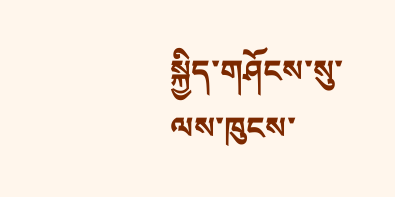སྐྱིད་གཤོངས་སུ་ལས་ཁུངས་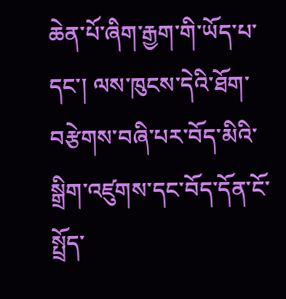ཆེན་པོ་ཞིག་རྒྱག་གི་ཡོད་པ་དང་། ལས་ཁུངས་དེའི་ཐོག་བརྩེགས་བཞི་པར་བོད་མིའི་སྒྲིག་འཛུགས་དང་བོད་དོན་ངོ་སྤྲོད་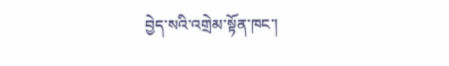བྱེད་སའི་འགྲེམ་སྟོན་ཁང་།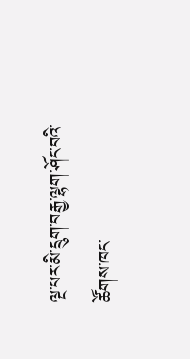ལྔ་པར་མི་དྲུག་བརྒྱ་ལྷག་ཤོང་བའི་ཚོགས་ཁང་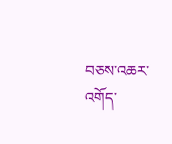བཅས་འཆར་འགོད་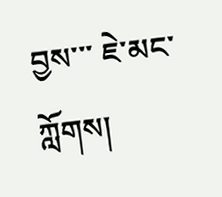བྱས་་་ ཇེ་མང་ཀློགས།